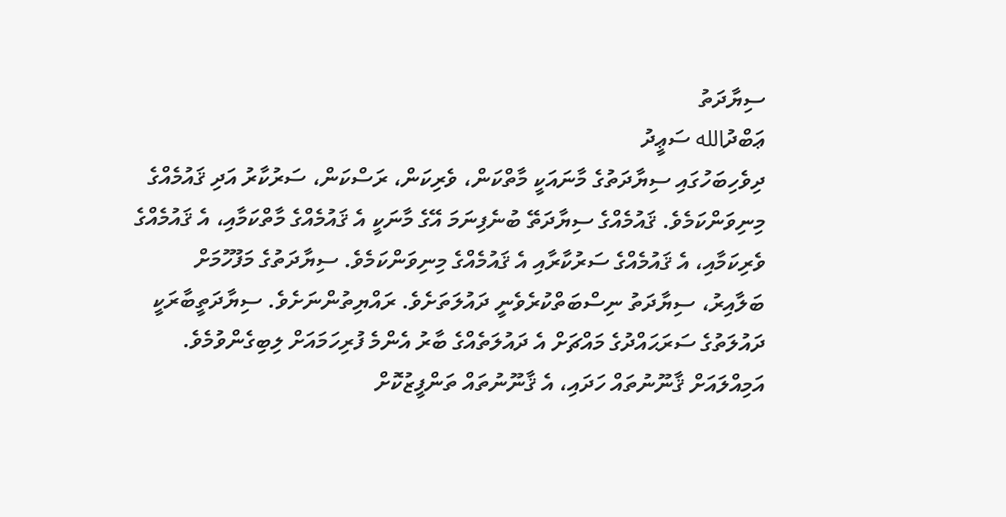ސިޔާދަތު
ޢަބްދުالله ސަޢީދު
ދިވެހިބަހުގައި ސިޔާދަތުގެ މާނައަކީ މާތްކަން، ވެރިކަން، ރަސްކަން، ސަރުކާރު އަދި ޤައުމެއްގެ މިނިވަންކަމެވެ. ޤައުމެއްގެ ސިޔާދަތޭ ބުނެފިނަމަ އޭގެ މާނަކީ އެ ޤައުމެއްގެ މާތްކަމާއި، އެ ޤައުމެއްގެ ވެރިކަމާއި، އެ ޤައުމެއްގެ ސަރުކާރާއި އެ ޤައުމެއްގެ މިނިވަންކަމެވެ. ސިޔާދަތުގެ މަފުހޫމަށް ބަލާއިރު، ސިޔާދަތު ނިސްބަތްކުރެވެނީ ދައުލަތަށެވެ. ރައްޔިތުންނަށެވެ. ސިޔާދަތީބާރަކީ ދައުލަތުގެ ސަރަޙައްދުގެ މައްޗަށް އެ ދައުލަތެއްގެ ބާރު އެންމެ ފުރިހަމައަށް ލިބިގެންވުމެވެ. އަމިއްލައަށް ޤާނޫނުތައް ހަދައި، އެ ޤާނޫނުތައް ތަންފީޒުކޮށް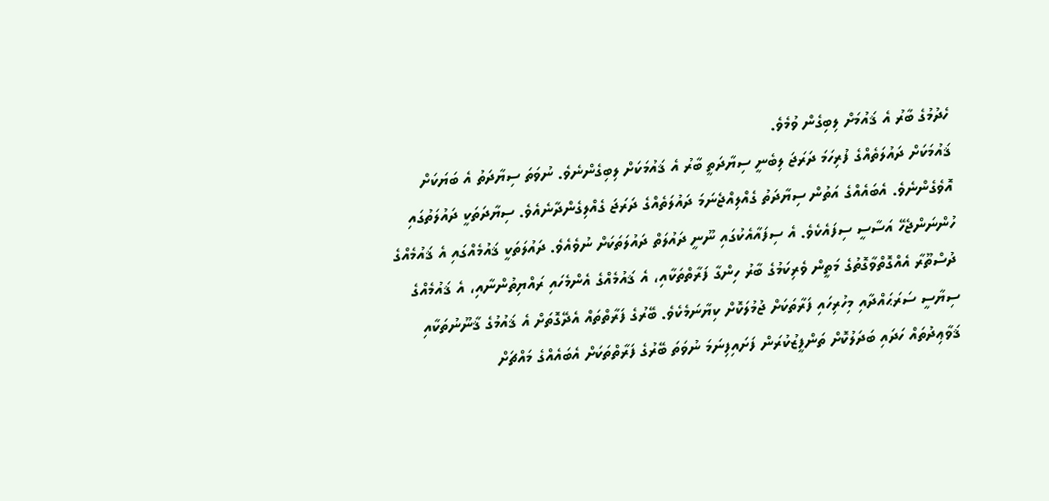ހެދުމުގެ ބާރު އެ ޤައުމަށް ލިބިގެން ވުމެވެ.
ޤައުމަކަށް ދައުލަތެއްގެ ފުރިހަމަ ދަރަޖަ ލިބެނީ ސިޔާދަތީ ބާރު އެ ޤައުމަކަށް ލިބިގެންނެވެ. ނުވަތަ ސިޔާދަތު އެ ބަޔަކަށް އޮވެގެންނެވެ. އެބައެއްގެ އަތުން ސިޔާދަތު ގެއްލިއްޖެނަމަ ދައުލަތެއްގެ ދަރަޖަ ގެއްލިގެންދާނެއެވެ. ސިޔާދަތަކީ ދައުލަތުގައި ހުންނަންޖެހޭ އަސާސީ ސިފައެކެވެ. އެ ސިފައާއެކުގައި ނޫނީ ދައުލަތް ދައުލަތަކަށް ނުވެއެވެ. ދައުލަތަކީ ޤައުމެއްގައި އެ ޤައުމެއްގެ ދުސްތޫރާ އެއްގޮތްވާގޮތުގެ މަތީން ވެރިކަމުގެ ބާރު ހިންގާ ފަރާތްތަކާއި، އެ ޤައުމެއްގެ އެންމެހައި ރައްޔިތުންނާއި، އެ ޤައުމެއްގެ ސިޔާސީ ސަރަޙައްދާއި މިހުރިހައި ފަރާތަކަށް ޖުމުލަކޮށް ކިޔާނަމެކެވެ. ބޭރުގެ ފަރާތްތައް އެދޭގޮތަށް އެ ޤައުމުގެ ޤާނޫނުތަކާއި ޤަވާޢިދުތައް ހަދައި ބަދަލުކޮށް ތަންފީޒުކުރަން ފަށައިފިނަމަ ނުވަތަ ބޭރުގެ ފަރާތްތަކަށް އެބައެއްގެ މައްޗަށް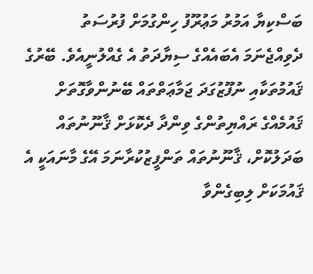ބަސްކިޔާ އަމުރު މަޢުރޫފު ހިންގުމަށް ފުރުސަތު ދެވިއްޖެނަމަ އެބައެއްގެ ސިޔާދަތު އެ ގެއްލުނީއެވެ. ބޭރުގެ ޤައުމުތަކާއި ނުފޫޒުގަދަ ޖަމާޢަތްތައް ބޭނުންވާގޮތަށް ޤައުމެއްގެ ރައްޔިތުންގެ ވިންދާ ދެކޮޅަށް ޤާނޫނުތައް ބަދަލުކޮށް، ޤާނޫނުތައް ތަންފީޒުކުރާނަމަ އޭގެ މާނައަކީ އެ ޤައުމަކަށް ލިބިގެންވާ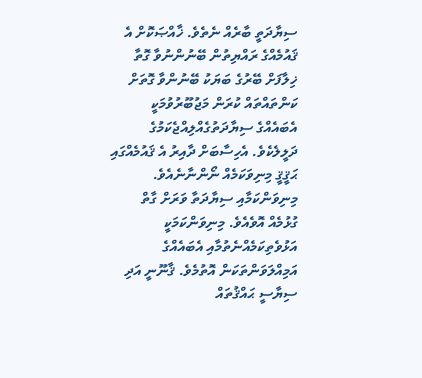ސިޔާދަތީ ބާރެއް ނެތެވެ. ޚާއްޞަކޮށް އެ ޤައުމެއްގެ ރައްޔިތުން ބޭނުންނުވާ ގޮތާ ޚިލާފަށް ބޭރުގެ ބަޔަކު ބޭނުންވާ ގޮތަށް ކަންތައްތައް ކުރަން މަޖުބޫރުވުމަކީ އެބައެއްގެ ސިޔާދަތުގެއްލިއްޖެކަމުގެ ދަލީލެކެވެ. އެހިސާބަށް ދާއިރު އެ ޤައުމެއްގައި ޙަޤީޤީ މިނިވަކަމެއް ނޯންނާނެއެވެ.
މިނިވަންކަމާއި ސިޔާދަތާ ވަރަށް ގާތް ގުޅުމެއް އޮވެއެވެ. މިނިވަންކަމަކީ އަޅުވެތިކަމެއްނެތުމާއި އެބައެއްގެ އަމިއްލަވަންތަކަން އޮތުމެވެ. ޤާނޫނީ އަދި ސިޔާސީ ޙައްޤުތައް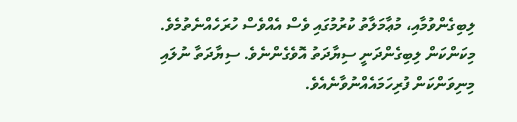ލިބިގެންވުމާއި، މުޢާމަލާތު ކުރުމުގައި ވެސް އެއްވެސް ހުރަހެއްނެތުމެވެ. މިކަންކަން ލިބިގެންދަނީ ސިޔާދަތު އޮވެގެންނެވެ. ސިޔާދަތާ ނުލައި މިނިވަންކަން ފުރިހަމައެއްނުވާނެއެވެ.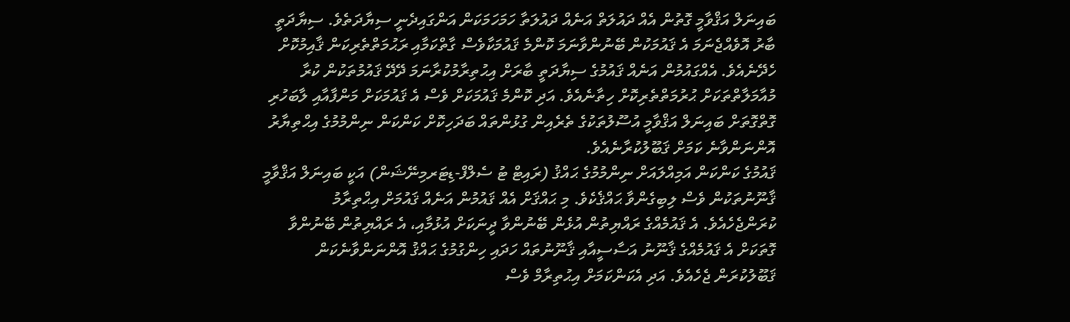ބައިނަލް އަޤްވާމީ ގޮތުން އެއް ދައުލަތް އަނެއް ދައުލަތާ ހަމަހަމަކަން އަންގައިދެނީ ސިޔާދަތެވެ. ސިޔާދަތީ ބާރު އޮވެއްޖެނަމަ އެ ޤައުމަކުން ބޭނުންވާނަމަ ކޮންމެ ޤައުމަކާވެސް ގާތްކަމާއި ރަޙުމަތްތެރިކަން ޤާއިމުކޮށް ހެދޭނެއެވެ. އެއްގައުމުން އަނެއް ޤައުމުގެ ސިޔާދަތީ ބާރަށް އިޙުތިރާމުކުރާނަމަ ދޭދޭ ޤައުމުތަކުން ކުރާ މުއާމަލާތްތަކަށް ޙުރުމަތްތެރިކޮށް ހިތާނެއެވެ. އަދި ކޮންމެ ޤައުމަކަށް ވެސް އެ ޤައުމަކަށް މަންފާއާއި ލާބަހުރި ގޮތްގޮތަށް ބައިނަލް އަޤްވާމީ އުސޫލުތަކުގެ ތެރެއިން ގުޅުންތައް ބަދަހިކޮށް ކަންކަން ނިންމުމުގެ އިޙްތިޔާރު އޮންނަންވާނެ ކަމަށް ޤަބޫލުކުރާނެއެވެ.
ޤައުމުގެ ކަންކަން އަމިއްލައަށް ނިންމުމުގެ ޙައްޤު (ރައިޓް ޓު ސެލްފް-ޑިޓަރމިނޭޝަން) އަކީ ބައިނަލް އަޤްވާމީ ޤާނޫނުތަކުން ވެސް ލިބިގެންވާ ޙައްޤެކެވެ. މި ޙައްޤަށް އެއް ޤައުމުން އަނެއް ޤައުމަށް އިޙްތިރާމު ކުރަންޖެހެއެވެ. އެ ޤައުމެއްގެ ރައްޔިތުން އުޅެން ބޭނުންވާ ދީނަކަށް އުޅުމާއި، އެ ރައްޔިތުން ބޭނުންވާ ގޮތަކަށް އެ ޤައުމެއްގެ ޤާނޫނު އަސާސީއާއި ޤާނޫނުތައް ހަދައި ހިންގުމުގެ ޙައްޤު އޮންނަންވާނެކަން ޤަބޫލުކުރަން ޖެހެއެވެ. އަދި އެކަންކަމަށް އިޙުތިރާމް ވެސް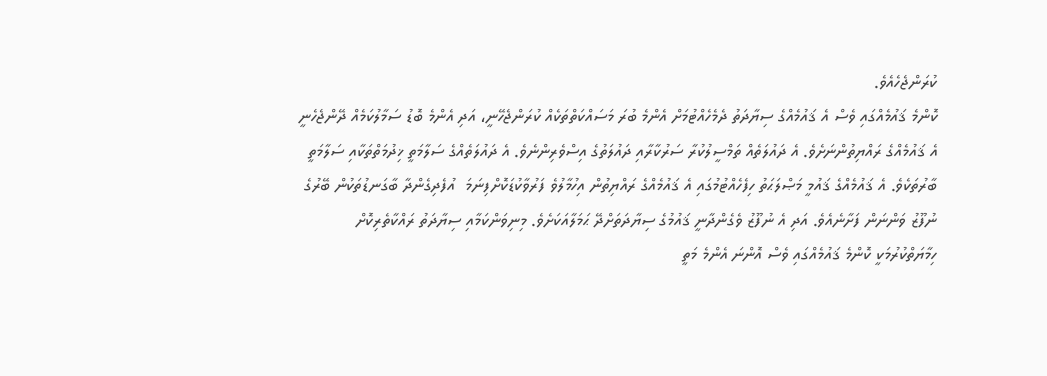ކުރަންޖެހެއެވެ.
ކޮންމެ ޤައުމެއްގައި ވެސް އެ ޤައުމެއްގެ ސިޔާދަތު ދެމެހެއްޓުމަށް އެންމެ ބުރަ މަސައްކަތްތަކެއް ކުރަންޖެހޭނީ، އަދި އެންމެ ބޮޑު ސަމާލުކަމެއް ދޭންޖެހެނީ އެ ޤައުމެއްގެ ރައްޔިތުންނަށެވެ. އެ ދައުލަތެއް ތަމްސީލުކުރާ ސަރުކާރާއި ދައުލަތުގެ އިސްވެރިންނެވެ. އެ ދައުލަތެއްގެ ސަލާމަތީ ޚިދުމަތްތަކާއި ސަލާމަތީ ބާރުތަކެވެ. އެ ޤައުމެއްގެ ޤައުމީ މަޞްލަޙަތު ހިފެހެއްޓުމުގައި އެ ޤައުމެއްގެ ރައްޔިތުން އިހުމާލުވެ ފަރުވާކުޑަކޮށްފިނަމަ  އުފެދިގެންދާ ބާގަނޑުތަކުން ބޭރުގެ ނުފޫޒު ވަންނަން ފަށާނެއެވެ. އަދި އެ ނުފޫޒު ވެގެންދާނީ ޤައުމުގެ ސިޔާދަތަށްދޭ ޙަމަލާއަކަށެވެ. މިނިވަންކަމާއި ސިޔާދަތު ރައްކާތެރިކޮށް ހިމާޔަތްކުރުމަކީ ކޮންމެ ޤައުމެއްގައި ވެސް އޮންނަ އެންމެ މަތީ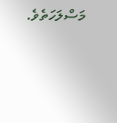މަސްލަހަތެވެ.